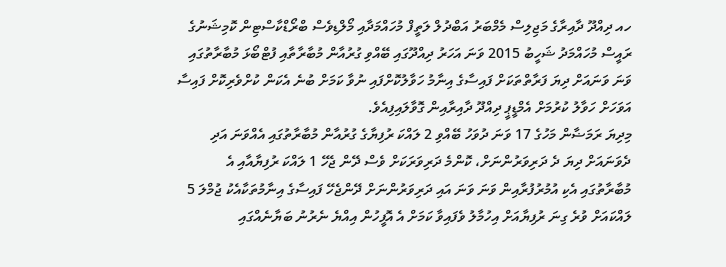ހއ ދިއްދޫ ދާއިރާގެ މަޖިލިސް މެމްބަރު އަބްދުލް ލަތީފް މުހައްމަދާއި މޯލްޑިވެސް ބްރޯޑްކާސްޓިން ކޮމިޝަނުގެ ރައީސް މުހައްމަދު ޝަހީބު 2015 ވަނަ އަހަރު ދިއްދޫގައި ބޭއްވި ގުރުއާން މުބާރާތާއި ފުޓްބޯޅަ މުބާރާތުގައި ވަނަ ވަނައަށް ދިޔަ ފަރާތްތަކަށް ފައިސާގެ އިނާމު ހަވާލުކޮށްފައި ނުވާ ކަމަށް ބުނެ އެކަން ކުށްވެރިކޮށް ފައިސާ އަވަހަށް ހަވާލު ކުރުމަށް އެމްޑީޕީ ދިއްދޫ ދާއިރާއިން ގޮވާލައިފިއެވެ.
މިދިޔަ ރަމަޟާން މަހުގެ 17 ވަނަ ދުވަހު ބޭއްވި 2 ލައްކަ ރުފިޔާގެ ގުރުއާން މުބާރާތުގައި އެއްވަނަ އަދި ދެވަނައަށް ދިޔަ ދެ ދަރިވަރުންނަށް، ކޮންމެ ދަރިވަރަކަށް ވެސް ދޭން ޖެހޭ 1 ލައްކަ ރުފިޔާއާއި އެ މުބާރާތުގައި އެކި އުމުރުފުރާއިން ވަނަ ވަނަ އައި ދަރިވަރުންނަށް ދޭންޖެހޭ ފައިސާގެ އިނާމުތަކާއެކު ޖުމްލަ 5 ލައްކައަށް ވުރެ ގިނަ ރުފިޔާއަށް އިހުމާލު ވެފައިވާ ކަމަށް އެ އޮފީހުން އިއްޔެ ނެރުނު ބަޔާނެއްގައި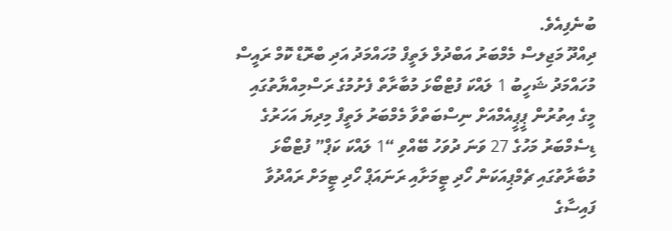ބުނެފިއެވެ.
ދިއްދޫ މަޖިލސް މެމްބަރު އަބްދުލް ލަތީފް މުހައްމަދު އަދި ބްރޮޑް ކޮމް ރައީސް މުހައްމަދު ޝަހީބު 1 ލައްކަ ފުޓްބޯޅަ މުބާރާތް ފެށުމުގެ ރަސްމިއްޔާތުގައި
މީގެ އިތުރުން ޕީޕީއެމްއަށް ނިސްބަތްވާ މެމްބަރު ލަތީފް މިދިޔަ އަހަރުގެ ޑިސެމްބަރު މަހުގެ 27 ވަނަ ދުވަހު ބޭއްވި “1 ލައްކަ ކަޕް” ފުޓްބޯޅަ މުބާރާތުގައި ޗެމްޕިއަކަން ހޯދި ޓީމަށާއި ރަނައަޕް ހޯދި ޓީމަށް ރައްދުވާ ފައިސާގެ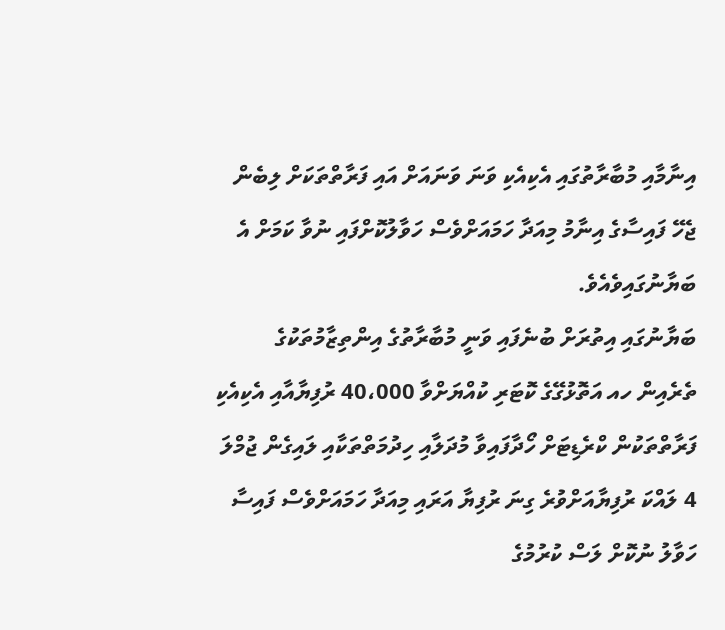އިނާމާއި މުބާރާތުގައި އެކިއެކި ވަނަ ވަނައަށް އައި ފަރާތްތަކަށް ލިބެން ޖެހޭ ފައިސާގެ އިނާމު މިއަދާ ހަމައަށްވެސް ހަވާލުކޮށްފައި ނުވާ ކަމަށް އެ ބަޔާނުގައިވެއެވެ.
ބަޔާނުގައި އިތުރަށް ބުނެފައި ވަނީ މުބާރާތުގެ އިންތިޒާމުތަކުގެ ތެރެއިން ހއ އަތޮޅުގޭގެ ކޮޓަރި ކުއްޔަށްވާ 40،000 ރުފިޔާއާއި އެކިއެކި ފަރާތްތަކުން ކްރެޑިޓަށް ހޯދާފައިވާ މުދަލާއި ހިދުމަތްތަކާއި ލައިގެން ޖުމްލަ 4 ލައްކަ ރުފިޔާއަށްވުރެ ގިނަ ރުފިޔާ އަރައި މިއަދާ ހަމައަށްވެސް ފައިސާ ހަވާލު ނުކޮށް ލަސް ކުރުމުގެ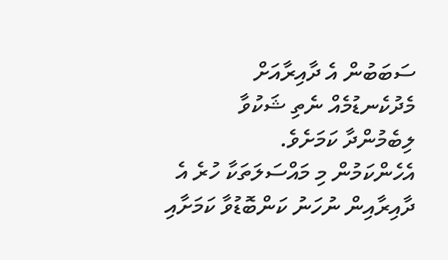ސަބަބުން އެ ދާއިރާއަށް މެދުކެނޑުމެއް ނެތި ޝަކުވާ ލިބެމުންދާ ކަމަށެވެ.
އެހެންކަމުން މި މައްސަލަތަކާ ހުރެ އެ ދާއިރާއިން ނުހަނު ކަންބޮޑުވާ ކަމަށާއި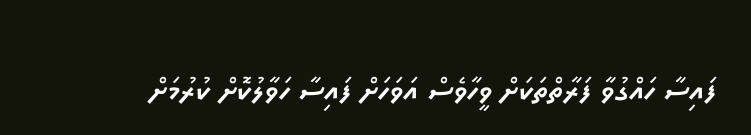ފައިސާ ހައްގުވާ ފަރާތްތަކަށް ވީހާވެސް އަވަހަށް ފައިސާ ހަވާލުކޮށް ކުރުމަށް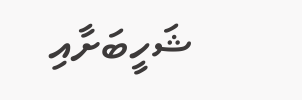ޝަހީބަށާއި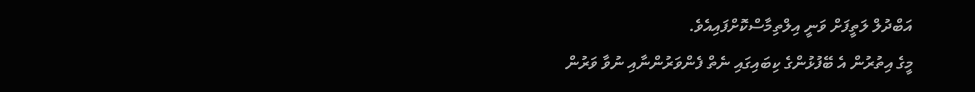އަބްދުލް ލަތީފަށް ވަނީ އިލްތިމާސްކޮށްފައިއެވެ.
މީގެ އިތުރުން އެ ބޭފުޅުންގެ ކިބައިގައި ނެތް ފެންވަރުންނާއި ނުވާ ވަރުން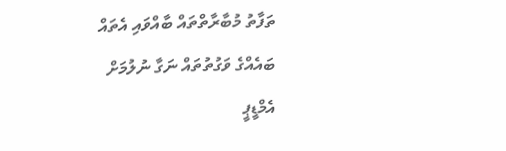ތަފާތު މުބާރާތްތައް ބާއްވައި އެތައް ބައެއްގެ ވަގުތުތައް ނަގާ ނުލުމަށް އެމްޑީޕީ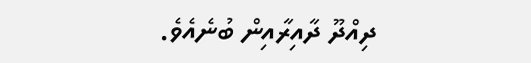ދިއްދޫ ދާއިރާއިން ބުނެއެވެ.